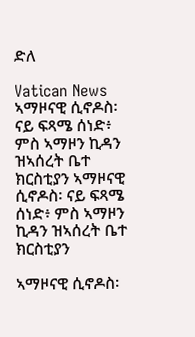ድለ

Vatican News
ኣማዞናዊ ሲኖዶስ፡ ናይ ፍጻሜ ሰነድ፥ ምስ ኣማዞን ኪዳን ዝኣሰረት ቤተ ክርስቲያን ኣማዞናዊ ሲኖዶስ፡ ናይ ፍጻሜ ሰነድ፥ ምስ ኣማዞን ኪዳን ዝኣሰረት ቤተ ክርስቲያን

ኣማዞናዊ ሲኖዶስ፡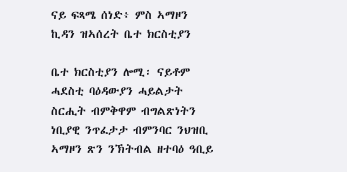ናይ ፍጻሜ ሰነድ፥ ምስ ኣማዞን ኪዳን ዝኣሰረት ቤተ ክርስቲያን

ቤተ ክርስቲያን ሎሚ፡ ናይቶም ሓደስቲ ባዕዳውያን ሓይልታት ስርሒት ብምቅዋም ብግልጽነትን ነቢያዊ ንጥፈታታ ብምንባር ንህዝቢ ኣማዞን ጽን ንኽትብል ዘተባዕ ዓቢይ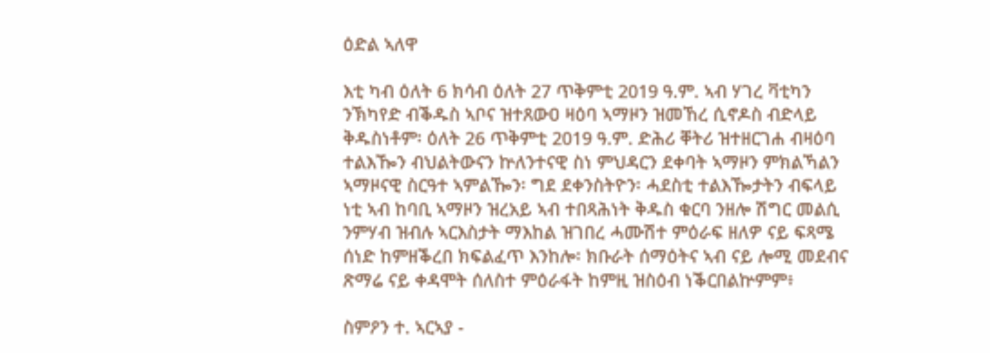ዕድል ኣለዋ

እቲ ካብ ዕለት 6 ክሳብ ዕለት 27 ጥቅምቲ 2019 ዓ.ም. ኣብ ሃገረ ቫቲካን ንኽካየድ ብቕዱስ ኣቦና ዝተጸውዐ ዛዕባ ኣማዞን ዝመኸረ ሲኖዶስ ብድላይ ቅዱስነቶም፡ ዕለት 26 ጥቅምቲ 2019 ዓ.ም. ድሕሪ ቐትሪ ዝተዘርገሐ ብዛዕባ ተልእዀን ብህልትውናን ኵለንተናዊ ስነ ምህዳርን ደቀባት ኣማዞን ምክልኻልን ኣማዞናዊ ስርዓተ ኣምልዀን፡ ግደ ደቀንስትዮን፡ ሓደስቲ ተልእዀታትን ብፍላይ ነቲ ኣብ ከባቢ ኣማዞን ዝረአይ ኣብ ተበጻሕነት ቅዱስ ቁርባ ንዘሎ ሽግር መልሲ ንምሃብ ዝብሉ ኣርእስታት ማእከል ዝገበረ ሓሙሽተ ምዕራፍ ዘለዎ ናይ ፍጻሜ ሰነድ ከምዘቕረበ ክፍልፈጥ እንከሎ፡ ክቡራት ሰማዕትና ኣብ ናይ ሎሚ መደብና ጽማሬ ናይ ቀዳሞት ሰለስተ ምዕራፋት ከምዚ ዝስዕብ ነቕርበልኵምም፥

ስምዖን ተ. ኣርኣያ -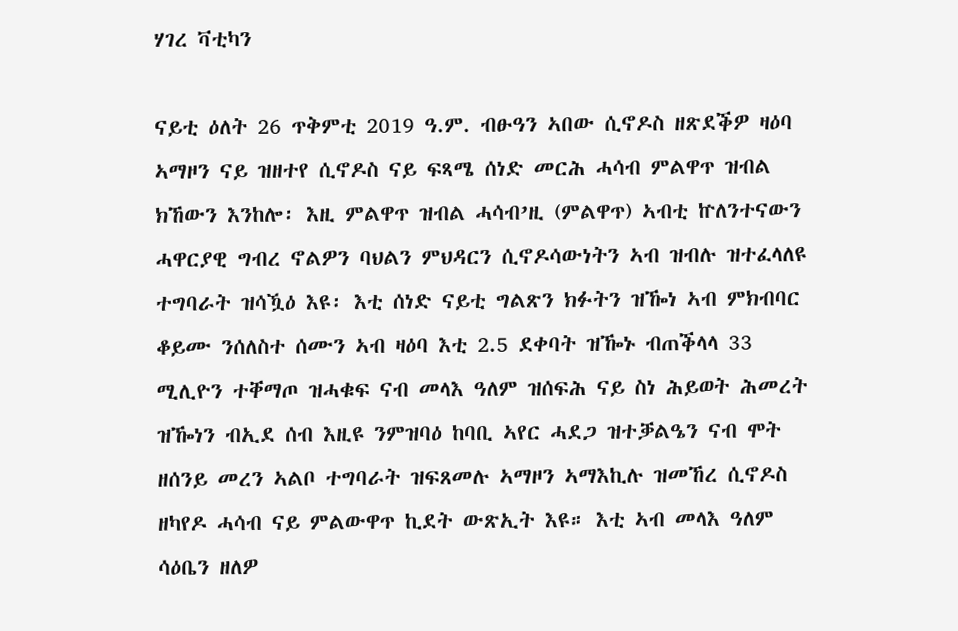ሃገረ ቫቲካን

ናይቲ ዕለት 26 ጥቅምቲ 2019 ዓ.ም. ብፁዓን ኣበው ሲኖዶስ ዘጽደቕዎ ዛዕባ ኣማዞን ናይ ዝዘተየ ሲኖዶስ ናይ ፍጻሜ ሰነድ መርሕ ሓሳብ ምልዋጥ ዝብል ክኸውን እንከሎ፡ እዚ ምልዋጥ ዝብል ሓሳብ’ዚ (ምልዋጥ) ኣብቲ ኵለንተናውን ሓዋርያዊ ግብረ ኖልዎን ባህልን ምህዳርን ሲኖዶሳውነትን ኣብ ዝብሉ ዝተፈላለዩ ተግባራት ዝሳዃዕ እዩ፡ እቲ ሰነድ ናይቲ ግልጽን ክፉትን ዝዀነ ኣብ ምክብባር ቆይሙ ንሰለስተ ሰሙን ኣብ ዛዕባ እቲ 2.5 ደቀባት ዝዀኑ ብጠቕላላ 33 ሚሊዮን ተቐማጦ ዝሓቁፍ ናብ መላእ ዓለም ዝሰፍሕ ናይ ስነ ሕይወት ሕመረት ዝዀነን ብኢደ ሰብ እዚዩ ንምዝባዕ ከባቢ ኣየር ሓደጋ ዝተቓልዔን ናብ ሞት ዘሰንይ መረን ኣልቦ ተግባራት ዝፍጸመሉ ኣማዞን ኣማእኪሉ ዝመኸረ ሲኖዶስ ዘካየዶ ሓሳብ ናይ ምልውዋጥ ኪደት ውጽኢት እዩ። እቲ ኣብ መላእ ዓለም ሳዕቤን ዘለዎ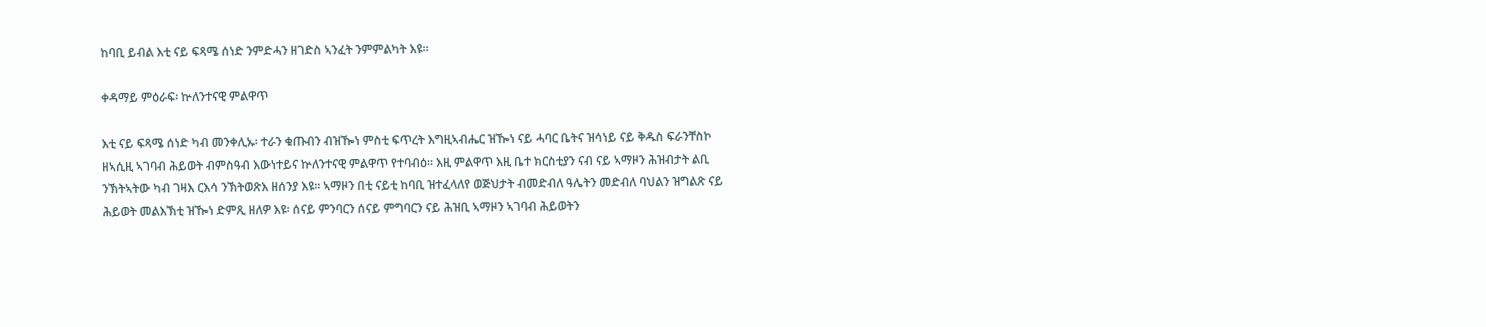ከባቢ ይብል እቲ ናይ ፍጻሜ ሰነድ ንምድሓን ዘገድስ ኣንፈት ንምምልካት እዩ።

ቀዳማይ ምዕራፍ፡ ኵለንተናዊ ምልዋጥ

እቲ ናይ ፍጻሜ ሰነድ ካብ መንቀሊኡ፡ ተራን ቁጡብን ብዝዀነ ምስቲ ፍጥረት እግዚኣብሔር ዝዀነ ናይ ሓባር ቤትና ዝሳነይ ናይ ቅዱስ ፍራንቸስኮ ዘኣሲዚ ኣገባብ ሕይወት ብምስዓብ እውነተይና ኵለንተናዊ ምልዋጥ የተባብዕ። እዚ ምልዋጥ እዚ ቤተ ክርስቲያን ናብ ናይ ኣማዞን ሕዝብታት ልቢ ንኽትኣትው ካብ ገዛእ ርእሳ ንኽትወጽእ ዘሰንያ እዩ። ኣማዞን በቲ ናይቲ ከባቢ ዝተፈላለየ ወጅህታት ብመድብለ ዓሌትን መድብለ ባህልን ዝግልጽ ናይ ሕይወት መልእኽቲ ዝዀነ ድምጺ ዘለዎ እዩ፡ ሰናይ ምንባርን ሰናይ ምግባርን ናይ ሕዝቢ ኣማዞን ኣገባብ ሕይወትን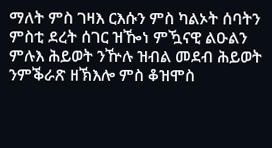ማለት ምስ ገዛእ ርእሱን ምስ ካልኦት ሰባትን ምስቲ ደረት ሰገር ዝዀነ ምዃናዊ ልዑልን ምሉእ ሕይወት ንዅሉ ዝብል መደብ ሕይወት ንምቕራጽ ዘኽእሎ ምስ ቆዝሞስ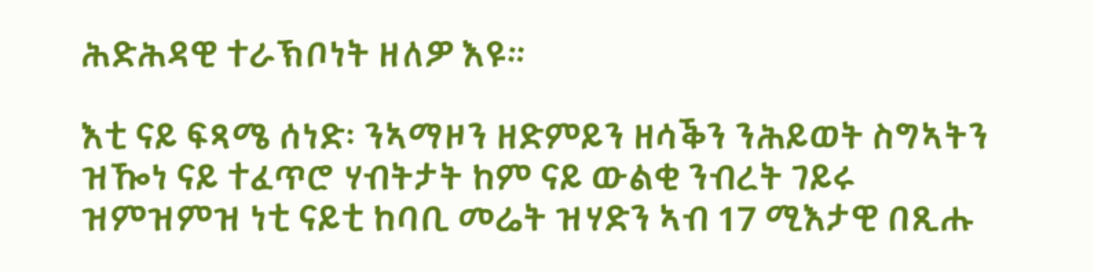ሕድሕዳዊ ተራኽቦነት ዘለዎ እዩ።

እቲ ናይ ፍጻሜ ሰነድ፡ ንኣማዞን ዘድምይን ዘሳቕን ንሕይወት ስግኣትን ዝዀነ ናይ ተፈጥሮ ሃብትታት ከም ናይ ውልቂ ንብረት ገይሩ ዝምዝምዝ ነቲ ናይቲ ከባቢ መሬት ዝሃድን ኣብ 17 ሚእታዊ በጺሑ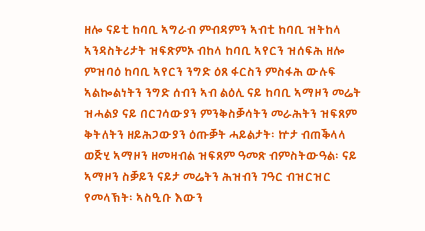ዘሎ ናይቲ ከባቢ ኣግራብ ምብዳምን ኣብቲ ከባቢ ዝትከላ ኣንዳስትሪታት ዝፍጽምኦ ብከላ ከባቢ ኣየርን ዝሰፍሕ ዘሎ ምዝባዕ ከባቢ ኣየርን ንግድ ዕጸ ፋርስን ምስፋሕ ውሉፍ ኣልኰልነትን ንግድ ሰብን ኣብ ልዕሊ ናይ ከባቢ ኣማዞን መሬት ዝሓልያ ናይ በርገሳውያን ምንቅስቓሳትን መራሕትን ዝፍጸም ቅትለትን ዘይሕጋውያን ዕጡቓት ሓይልታት፡ ኵታ ብጠቕላላ ወጅሂ ኣማዞን ዘመዛብል ዝፍጸም ዓመጽ ብምስትውዓል፡ ናይ ኣማዞን ስቓይን ናይታ መሬትን ሕዝብን ገዓር ብዝርዝር የመላኽት፡ ኣስዒቡ እውን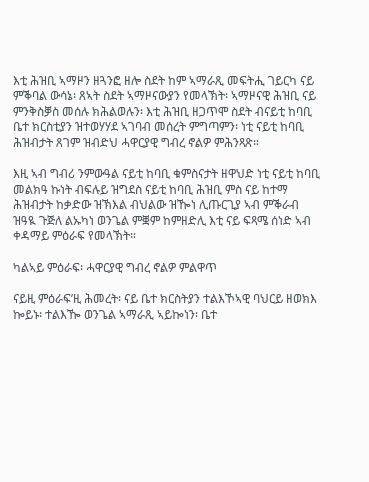እቲ ሕዝቢ ኣማዞን ዘጓንፎ ዘሎ ስደት ከም ኣማራጺ መፍትሒ ገይርካ ናይ ምቕባል ውሳኔ፡ ጸኣት ስደት ኣማዞናውያን የመላኽት፡ ኣማዞናዊ ሕዝቢ ናይ ምንቅስቓስ መሰሉ ክሕልወሉን፡ እቲ ሕዝቢ ዘጋጥሞ ስደት ብናይቲ ከባቢ ቤተ ክርስቲያን ዝተወሃሃደ ኣገባብ መሰረት ምግጣምን፡ ነቲ ናይቲ ከባቢ ሕዝብታት ጸገም ዝብድህ ሓዋርያዊ ግብረ ኖልዎ ምሕንጻጽ።

እዚ ኣብ ግብሪ ንምውዓል ናይቲ ከባቢ ቁምስናታት ዘዋህድ ነቲ ናይቲ ከባቢ መልክዓ ኩነት ብፍሉይ ዝግደስ ናይቲ ከባቢ ሕዝቢ ምስ ናይ ከተማ ሕዝብታት ከቃድው ዝኽእል ብህልው ዝዀነ ሊጡርጊያ ኣብ ምቕራብ ዝዓዪ ጉጅለ ልኡካነ ወንጌል ምቛም ከምዘድሊ እቲ ናይ ፍጻሜ ሰነድ ኣብ ቀዳማይ ምዕራፍ የመላኽት።

ካልኣይ ምዕራፍ፡ ሓዋርያዊ ግብረ ኖልዎ ምልዋጥ

ናይዚ ምዕራፍ’ዚ ሕመረት፡ ናይ ቤተ ክርስትያን ተልእኾኣዊ ባህርይ ዘወክእ ኰይኑ፡ ተልእዀ ወንጌል ኣማራጺ ኣይኰነን፡ ቤተ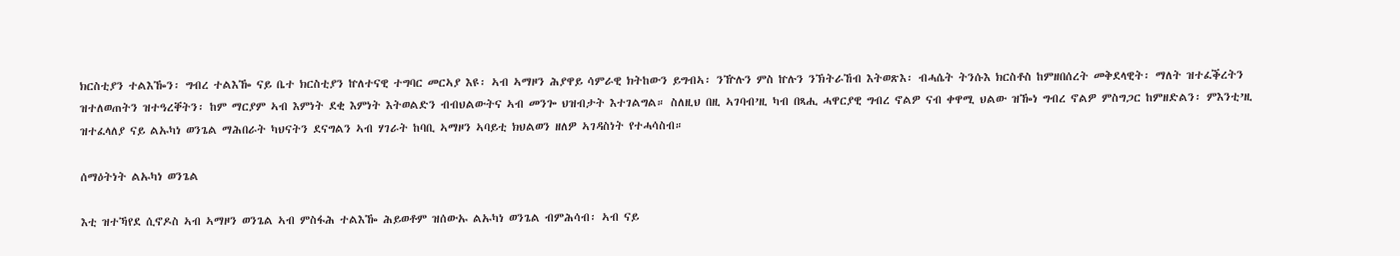ክርስቲያን ተልእዀን፡ ግብረ ተልእዀ ናይ ቤተ ክርስቲያን ኵለተናዊ ተግባር መርኣያ እዩ፡ ኣብ ኣማዞን ሕያዋይ ሳምራዊ ክትከውን ይግብኣ፡ ንዅሉን ምስ ኵሉን ንኽትራኸብ እትወጽእ፡ ብሓሴት ትንሱእ ክርስቶስ ከምዘበሰረት መቅደላዊት፡ ማለት ዝተፈቕረትን ዝተለወጠትን ዝተዓረቐትን፡ ከም ማርያም ኣብ እምነት ደቂ እምነት እትወልድን ብብህልውትና ኣብ መንጐ ህዝብታት እተገልግል። ስለዚህ በዚ ኣገባብ’ዚ ካብ በጻሒ ሓዋርያዊ ግብረ ኖልዎ ናብ ቀዋሚ ህልው ዝዀነ ግብረ ኖልዎ ምስግጋር ከምዘድልን፡ ምእንቲ’ዚ ዝተፈላለያ ናይ ልኡካነ ወንጌል ማሕበራት ካህናትን ደናግልን ኣብ ሃገራት ከባቢ ኣማዞን ኣባይቲ ክህልወን ዘለዎ ኣገዳስነት የተሓሳስብ።

ሰማዕትነት ልኡካነ ወንጌል

እቲ ዝተኻየደ ሲኖዶስ ኣብ ኣማዞን ወንጌል ኣብ ምስፋሕ ተልእዀ ሕይወቶም ዝሰውኡ ልኡካነ ወንጌል ብምሕሳብ፡ ኣብ ናይ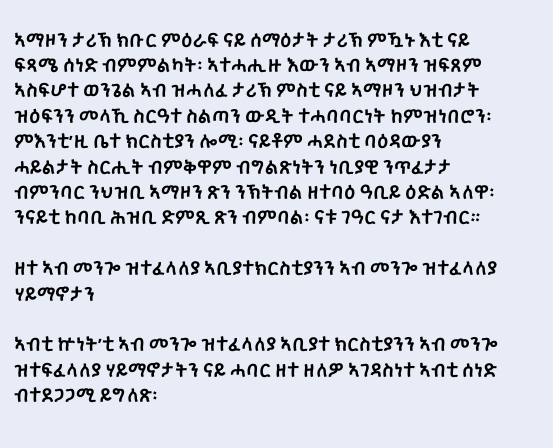ኣማዞን ታሪኽ ክቡር ምዕራፍ ናይ ሰማዕታት ታሪኽ ምዃኑ እቲ ናይ ፍጻሜ ሰነድ ብምምልካት፡ ኣተሓሒዙ እውን ኣብ ኣማዞን ዝፍጸም ኣስፍሆተ ወንጌል ኣብ ዝሓለፈ ታሪኽ ምስቲ ናይ ኣማዞን ህዝብታት ዝዕፍንን መላኺ ስርዓተ ስልጣን ውዲት ተሓባባርነት ከምዝነበሮን፡ ምእንቲ’ዚ ቤተ ክርስቲያን ሎሚ፡ ናይቶም ሓደስቲ ባዕዳውያን ሓይልታት ስርሒት ብምቅዋም ብግልጽነትን ነቢያዊ ንጥፈታታ ብምንባር ንህዝቢ ኣማዞን ጽን ንኽትብል ዘተባዕ ዓቢይ ዕድል ኣለዋ፡ ንናይቲ ከባቢ ሕዝቢ ድምጺ ጽን ብምባል፡ ናቱ ገዓር ናታ እተገብር።

ዘተ ኣብ መንጐ ዝተፈላለያ ኣቢያተክርስቲያንን ኣብ መንጐ ዝተፈላለያ ሃይማኖታን

ኣብቲ ኵነት’ቲ ኣብ መንጐ ዝተፈላለያ ኣቢያተ ክርስቲያንን ኣብ መንጐ ዝተፍፈላለያ ሃይማኖታትን ናይ ሓባር ዘተ ዘለዎ ኣገዳስነተ ኣብቲ ሰነድ ብተደጋጋሚ ይግለጽ፡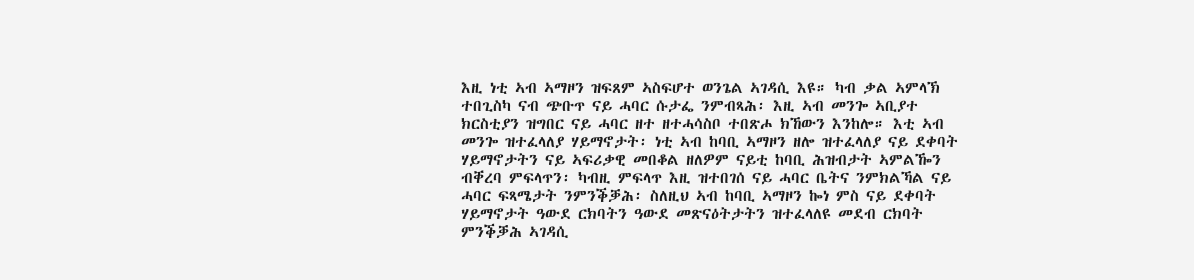እዚ ነቲ ኣብ ኣማዞን ዝፍጸም ኣስፍሆተ ወንጌል ኣገዳሲ እዩ። ካብ ቃል ኣምላኽ ተበጊስካ ናብ ጭቡጥ ናይ ሓባር ሱታፌ ንምብጻሕ፡ እዚ ኣብ መንጐ ኣቢያተ ክርስቲያን ዝግበር ናይ ሓባር ዘተ ዘተሓሳስቦ ተበጽሖ ክኸውን እንከሎ። እቲ ኣብ መንጐ ዝተፈላለያ ሃይማኖታት፡ ነቲ ኣብ ከባቢ ኣማዞን ዘሎ ዝተፈላለያ ናይ ደቀባት ሃይማኖታትን ናይ ኣፍሪቃዊ መበቆል ዘለዎም ናይቲ ከባቢ ሕዝብታት ኣምልዀን ብቐረባ ምፍላጥን፡ ካብዚ ምፍላጥ እዚ ዝተበገሰ ናይ ሓባር ቤትና ንምክልኻል ናይ ሓባር ፍጻሜታት ንምንቕቓሕ፡ ስለዚህ ኣብ ከባቢ ኣማዞን ኰነ ምስ ናይ ደቀባት ሃይማኖታት ዓውደ ርክባትን ዓውደ መጽናዕትታትን ዝተፈላለዩ መደብ ርክባት ምንቕቓሕ ኣገዳሲ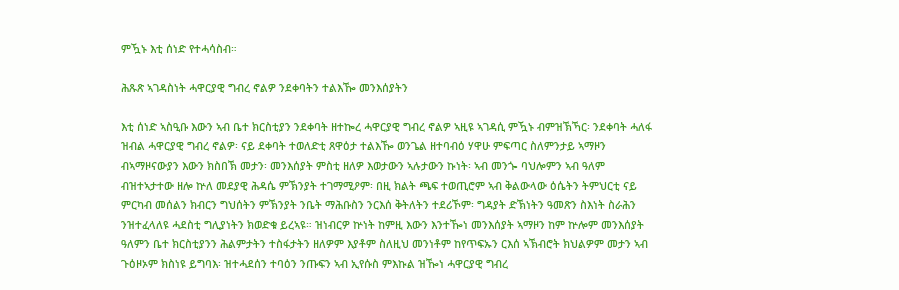ምዃኑ እቲ ሰነድ የተሓሳስብ።

ሕጹጽ ኣገዳስነት ሓዋርያዊ ግብረ ኖልዎ ንደቀባትን ተልእዀ መንእሰያትን

እቲ ሰነድ ኣስዒቡ እውን ኣብ ቤተ ክርስቲያን ንደቀባት ዘተኰረ ሓዋርያዊ ግብረ ኖልዎ ኣዚዩ ኣገዳሲ ምዃኑ ብምዝኽኻር፡ ንደቀባት ሓለፋ ዝብል ሓዋርያዊ ግብረ ኖልዎ፡ ናይ ደቀባት ተወለድቲ ጸዋዕታ ተልእዀ ወንጌል ዘተባብዕ ሃዋሁ ምፍጣር ስለምንታይ ኣማዞን ብኣማዞናውያን እውን ክስበኽ መታን፡ መንእሰያት ምስቲ ዘለዎ እወታውን ኣሉታውን ኩነት፡ ኣብ መንጐ ባህሎምን ኣብ ዓለም ብዝተኣታተው ዘሎ ኵለ መደያዊ ሕዳሴ ምኽንያት ተገማሚዖም፡ በዚ ክልት ጫፍ ተወጢሮም ኣብ ቅልውላው ዕሴትን ትምህርቲ ናይ ምርካብ መሰልን ክብርን ግህሰትን ምኽንያት ንቤት ማሕቡስን ንርእሰ ቅትለትን ተደሪኾም፡ ግዳያት ድኽነትን ዓመጽን ስእነት ስራሕን ንዝተፈላለዩ ሓደስቲ ግሊያነትን ክወድቁ ይረኣዩ። ዝነብርዎ ኵነት ከምዚ እውን እንተዀነ መንእሰያት ኣማዞን ከም ኵሎም መንእሰያት ዓለምን ቤተ ክርስቲያንን ሕልምታትን ተስፋታትን ዘለዎም እያቶም ስለዚህ መንነቶም ከየጥፍኡን ርእሰ ኣኽብሮት ክህልዎም መታን ኣብ ጉዕዞኦም ክስነዩ ይግባእ፡ ዝተሓደሰን ተባዕን ንጡፍን ኣብ ኢየሱስ ምእኩል ዝዀነ ሓዋርያዊ ግብረ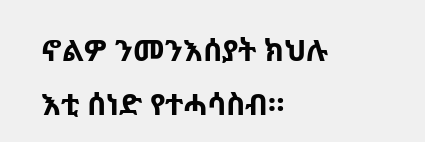ኖልዎ ንመንእሰያት ክህሉ እቲ ሰነድ የተሓሳስብ።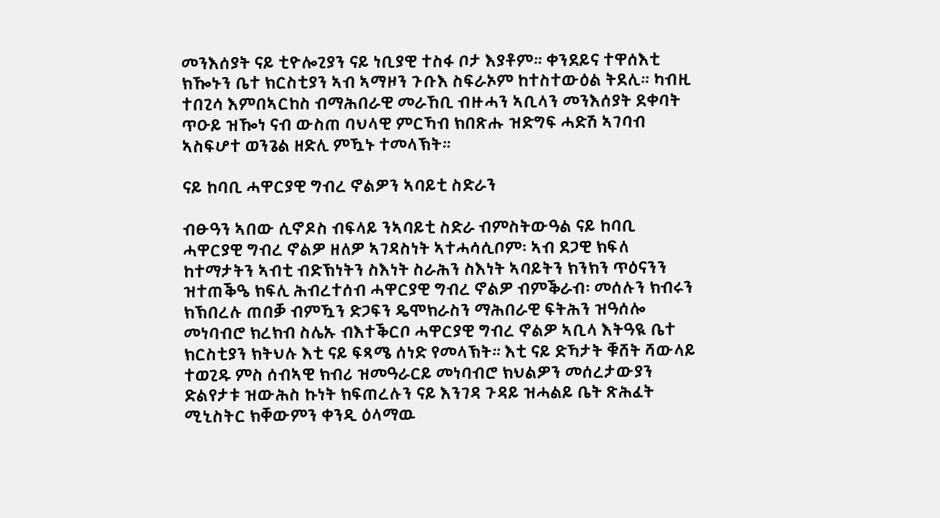መንእሰያት ናይ ቲዮሎጊያን ናይ ነቢያዊ ተስፋ ቦታ እያቶም። ቀንደይና ተዋሰእቲ ክዀኑን ቤተ ክርስቲያን ኣብ ኣማዞን ጉቡእ ስፍራኦም ከተስተውዕል ትደሊ። ካብዚ ተበጊሳ እምበኣርከስ ብማሕበራዊ መራኸቢ ብዙሓን ኣቢላን መንእሰያት ደቀባት ጥዑይ ዝዀነ ናብ ውስጠ ባህላዊ ምርኻብ ክበጽሑ ዝድግፍ ሓድሽ ኣገባብ ኣስፍሆተ ወንጌል ዘድሊ ምዃኑ ተመላኽት።

ናይ ከባቢ ሓዋርያዊ ግብረ ኖልዎን ኣባይቲ ስድራን

ብፁዓን ኣበው ሲኖዶስ ብፍላይ ንኣባይቲ ስድራ ብምስትውዓል ናይ ከባቢ ሓዋርያዊ ግብረ ኖልዎ ዘለዎ ኣገዳስነት ኣተሓሳሲቦም፡ ኣብ ደጋዊ ክፍለ ከተማታትን ኣብቲ ብድኽነትን ስእነት ስራሕን ስእነት ኣባይትን ክንክን ጥዕናንን ዝተጠቕዔ ክፍሊ ሕብረተሰብ ሓዋርያዊ ግብረ ኖልዎ ብምቕራብ፡ መሰሉን ክብሩን ክኽበረሉ ጠበቓ ብምዃን ድጋፍን ዴሞክራስን ማሕበራዊ ፍትሕን ዝዓሰሎ መነባብሮ ክረክብ ስሌኡ ብእተቕርቦ ሓዋርያዊ ግብረ ኖልዎ ኣቢላ እትዓዪ ቤተ ክርስቲያን ክትህሉ እቲ ናይ ፍጻሜ ሰነድ የመላኽት። እቲ ናይ ድኻታት ቑሸት ሻውላይ ተወጊዱ ምስ ሰብኣዊ ክብሪ ዝመዓራርይ መነባብሮ ክህልዎን መሰረታውያን ድልየታቱ ዝውሕስ ኩነት ክፍጠረሉን ናይ እንገዳ ጉዳይ ዝሓልይ ቤት ጽሕፈት ሚኒስትር ክቐውምን ቀንዲ ዕላማዉ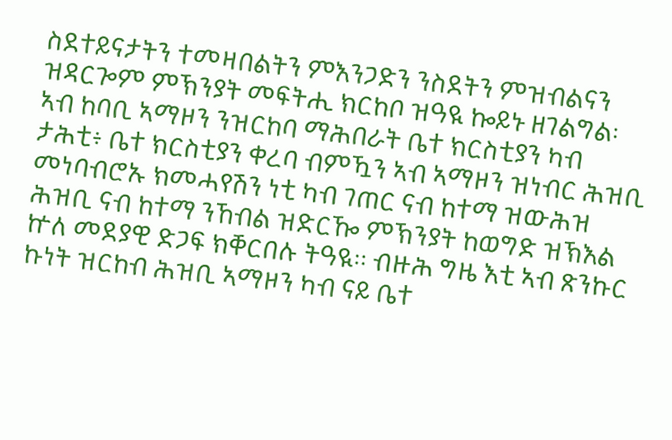ስደተይናታትን ተመዛበልትን ምእንጋድን ንስደትን ምዝብልናን ዝዳርጐም ምኽንያት መፍትሒ ክርከቦ ዝዓዪ ኰይኑ ዘገልግል፡ ኣብ ከባቢ ኣማዞን ንዝርከባ ማሕበራት ቤተ ክርስቲያን ካብ ታሕቲ፥ ቤተ ክርስቲያን ቀረባ ብምዃን ኣብ ኣማዞን ዝነብር ሕዝቢ መነባብሮኡ ክመሓየሽን ነቲ ካብ ገጠር ናብ ከተማ ዝውሕዝ ሕዝቢ ናብ ከተማ ንኸብል ዝድርዀ ምኽንያት ከወግድ ዝኽእል ኵለ መደያዊ ድጋፍ ክቐርበሉ ትዓዪ። ብዙሕ ግዜ እቲ ኣብ ጽንኩር ኩነት ዝርከብ ሕዝቢ ኣማዞን ካብ ናይ ቤተ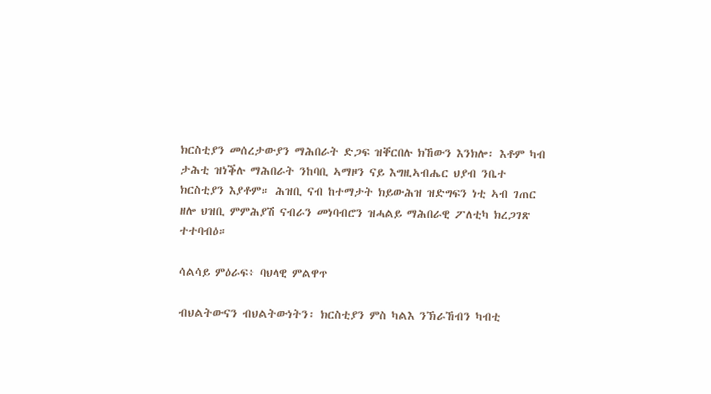ክርስቲያን መሰረታውያን ማሕበራት ድጋፍ ዝቐርበሉ ክኸውን እንክሎ፡ እቶም ካብ ታሕቲ ዝነቕሉ ማሕበራት ንከባቢ ኣማዞን ናይ እግዚኣብሔር ህያብ ንቤተ ክርስቲያን እያቶም። ሕዝቢ ናብ ከተማታት ክይውሕዝ ዝድግፍን ነቲ ኣብ ገጠር ዘሎ ህዝቢ ምምሕያሽ ናብራን መነባብሮን ዝሓልይ ማሕበራዊ ፖለቲካ ክረጋገጽ ተተባብዕ።

ሳልሳይ ምዕራፍ፥ ባህላዊ ምልዋጥ

ብህልትውናን ብህልትውነትን፡ ክርስቲያን ምስ ካልእ ንኽራኸብን ካብቲ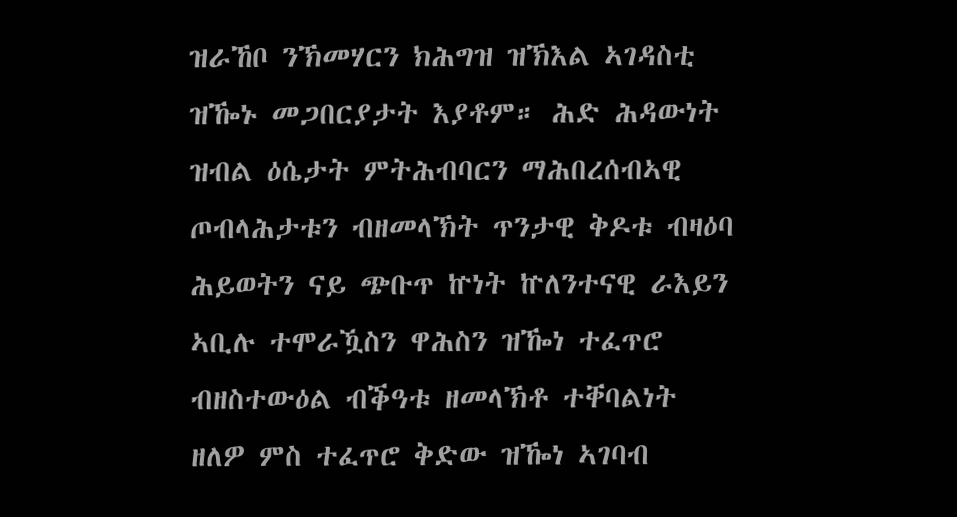ዝራኸቦ ንኽመሃርን ክሕግዝ ዝኽእል ኣገዳስቲ ዝዀኑ መጋበርያታት እያቶም። ሕድ ሕዳውነት ዝብል ዕሴታት ምትሕብባርን ማሕበረሰብኣዊ ጦብላሕታቱን ብዘመላኽት ጥንታዊ ቅዶቱ ብዛዕባ ሕይወትን ናይ ጭቡጥ ኵነት ኵለንተናዊ ራእይን ኣቢሉ ተሞራዃስን ዋሕስን ዝዀነ ተፈጥሮ ብዘስተውዕል ብቕዓቱ ዘመላኽቶ ተቐባልነት ዘለዎ ምስ ተፈጥሮ ቅድው ዝዀነ ኣገባብ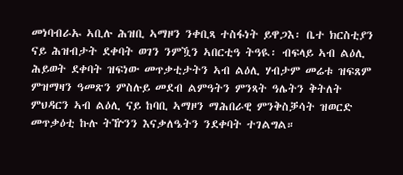መነባብራኡ ኣቢሉ ሕዝቢ ኣማዞን ንቀቢጻ ተስፋነት ይዋጋእ፡ ቤተ ክርስቲያን ናይ ሕዝብታት ደቀባት ወገን ንምዃን ኣበርቲዓ ትዓዪ፡ ብፍላይ ኣብ ልዕሊ ሕይወት ደቀባት ዝፍነው መጥቃቲታትን ኣብ ልዕሊ ሃብታም መሬቱ ዝፍጸም ምዝማዛን ዓመጽን ምስሉይ መደብ ልምዓትን ምንጻት ዓሌትን ቅትለት ምህዳርን ኣብ ልዕሊ ናይ ከባቢ ኣማዞን ማሕበራዊ ምንቅስቓሳት ዝወርድ መጥቃዕቲ ኩሉ ትዅንን እናቃለዔትን ንደቀባት ተገልግል።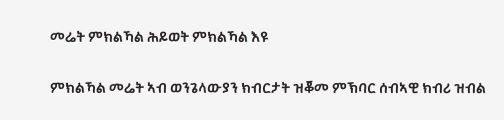መሬት ምክልኻል ሕይወት ምክልኻል እዩ

ምክልኻል መሬት ኣብ ወንጌላውያን ክብርታት ዝቖመ ምኽባር ሰብኣዊ ክብሪ ዝብል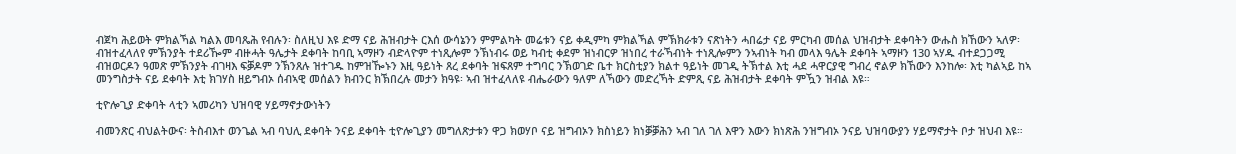ብጀካ ሕይወት ምክልኻል ካልእ መባጼሕ የብሉን፡ ስለዚህ እዩ ድማ ናይ ሕዝብታት ርእሰ ውሳኔንን ምምልካት መሬቱን ናይ ቀዲምካ ምክልኻል ምኽክራቱን ናጽነትን ሓበሬታ ናይ ምርካብ መሰል ህዝብታት ደቀባትን ውሑስ ክኸውን ኣለዎ፡ ብዝተፈላለየ ምኽንያት ተደሪዀም ብዙሓት ዓሌታት ደቀባት ከባቢ ኣማዞን ብድላዮም ተነጺሎም ንኽነብሩ ወይ ካብቲ ቀደም ዝነብርዎ ዝነበረ ተራኻብነት ተነጺሎምን ንኣብነት ካብ መላእ ዓሌት ደቀባት ኣማዞን 130 ኣሃዱ ብተደጋጋሚ ብዝወርዶን ዓመጽ ምኽንያት ብገዛእ ፍቓዶም ንኽንጸሉ ዝተገዱ ከምዝዀኑን እዚ ዓይነት ጸረ ደቀባት ዝፍጸም ተግባር ንኽወገድ ቤተ ክርስቲያን ክልተ ዓይነት መገዲ ትኽተል እቲ ሓደ ሓዋርያዊ ግብረ ኖልዎ ክኸውን እንከሎ፡ እቲ ካልኣይ ከኣ መንግስታት ናይ ደቀባት እቲ ክገሃስ ዘይግብኦ ሰብኣዊ መሰልን ክብንር ክኽበረሉ መታን ክዓዩ፡ ኣብ ዝተፈላለዩ ብሔራውን ዓለም ለኻውን መድረኻት ድምጺ ናይ ሕዝብታት ደቀባት ምዃን ዝብል እዩ።

ቲዮሎጊያ ድቀባት ላቲን ኣመሪካን ህዝባዊ ሃይማኖታውነትን

ብመንጽር ብህልትውና፡ ትስብእተ ወንጌል ኣብ ባህሊ ደቀባት ንናይ ደቀባት ቲዮሎጊያን መግለጽታቱን ዋጋ ክወሃቦ ናይ ዝግብኦን ክስነይን ክነቓቓሕን ኣብ ገለ ገለ እዋን እውን ክነጽሕ ንዝግብኦ ንናይ ህዝባውያን ሃይማኖታት ቦታ ዝህብ እዩ።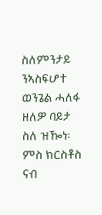ስለምንታይ ንኣስፍሆተ  ወንጌል ሓለፋ ዘለዎ ባይታ ስለ ዝዀነ፡ ምስ ክርስቶስ ናብ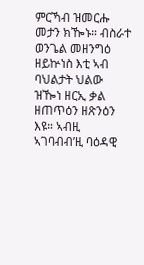ምርኻብ ዝመርሑ መታን ክዀኑ። ብስራተ ወንጌል መዘንግዕ ዘይኵነስ እቲ ኣብ ባህልታት ህልው ዝዀነ ዘርኢ ቃል ዘጠጥዕን ዘጽንዕን እዩ። ኣብዚ ኣገባብብ’ዚ ባዕዳዊ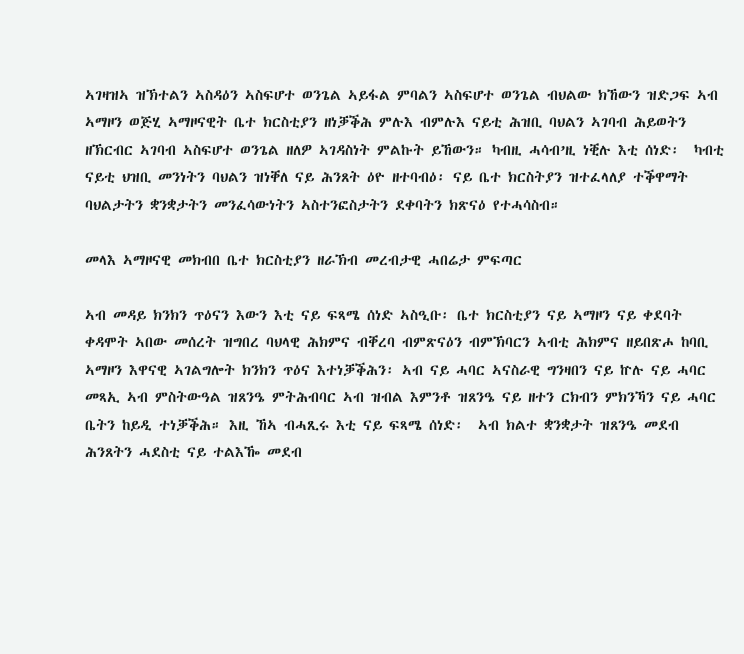ኣገዛዝኣ ዝኽተልን ኣስዳዕን ኣስፍሆተ ወንጌል ኣይፋል ምባልን ኣስፍሆተ ወንጌል ብህልው ክኸውን ዝድጋፍ ኣብ ኣማዞን ወጅሂ ኣማዞናዊት ቤተ ክርስቲያን ዘነቓቕሕ ምሉእ ብምሉእ ናይቲ ሕዝቢ ባህልን ኣገባብ ሕይወትን ዘኽርብር ኣገባብ ኣስፍሆተ ወንጌል ዘለዎ ኣገዳስነት ምልኩት ይኸውን። ካብዚ ሓሳብ’ዚ ነቒሉ እቲ ሰነድ፡  ካብቲ ናይቲ ህዝቢ መንነትን ባህልን ዝነቐለ ናይ ሕንጸት ዕዮ ዘተባብዕ፡ ናይ ቤተ ክርስትያን ዝተፈላለያ ተቕዋማት ባህልታትን ቋንቋታትን መንፈሳውነትን ኣስተንፎስታትን ደቀባትን ክጽናዕ የተሓሳስብ።

መላእ ኣማዞናዊ መክብበ ቤተ ክርስቲያን ዘራኽብ መረብታዊ ሓበሬታ ምፍጣር

ኣብ መዳይ ክንክን ጥዕናን እውን እቲ ናይ ፍጻሜ ሰነድ ኣስዒቡ፡ ቤተ ክርስቲያን ናይ ኣማዞን ናይ ቀደባት ቀዳሞት ኣበው መሰረት ዝግበረ ባህላዊ ሕክምና ብቐረባ ብምጽናዕን ብምኽባርን ኣብቲ ሕክምና ዘይበጽሖ ከባቢ ኣማዞን እዋናዊ ኣገልግሎት ክንክን ጥዕና እተነቓቕሕን፡ ኣብ ናይ ሓባር ኣናስራዊ ግንዛበን ናይ ኵሉ ናይ ሓባር መጻኢ ኣብ ምስትውዓል ዝጸንዔ ምትሕብባር ኣብ ዝብል እምንቶ ዝጸንዔ ናይ ዘተን ርክብን ምክንኻን ናይ ሓባር ቤትን ከይዲ ተነቓቕሕ። እዚ ኸኣ ብሓጺሩ እቲ ናይ ፍጻሜ ሰነድ፡  ኣብ ክልተ ቋንቋታት ዝጸንዔ መደብ ሕንጸትን ሓደስቲ ናይ ተልእዀ መደብ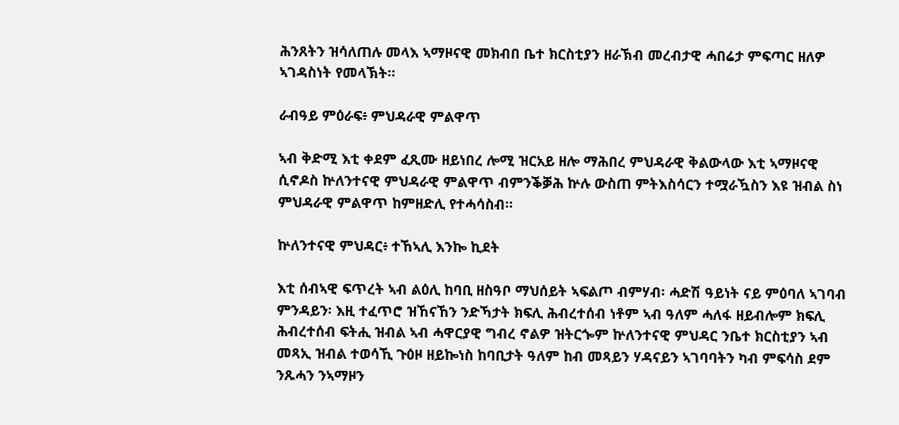ሕንጸትን ዝሳለጠሉ መላእ ኣማዞናዊ መክብበ ቤተ ክርስቲያን ዘራኽብ መረብታዊ ሓበሬታ ምፍጣር ዘለዎ ኣገዳስነት የመላኽት።

ራብዓይ ምዕራፍ፥ ምህዳራዊ ምልዋጥ

ኣብ ቅድሚ እቲ ቀደም ፈጺሙ ዘይነበረ ሎሚ ዝርአይ ዘሎ ማሕበረ ምህዳራዊ ቅልውላው እቲ ኣማዞናዊ ሲኖዶስ ኵለንተናዊ ምህዳራዊ ምልዋጥ ብምንቕቓሕ ኵሉ ውስጠ ምትእስሳርን ተሟራዃስን እዩ ዝብል ስነ ምህዳራዊ ምልዋጥ ከምዘድሊ የተሓሳስብ።

ኵለንተናዊ ምህዳር፥ ተኸኣሊ እንኰ ኪደት

እቲ ሰብኣዊ ፍጥረት ኣብ ልዕሊ ከባቢ ዘስዓቦ ማህሰይት ኣፍልጦ ብምሃብ፡ ሓድሽ ዓይነት ናይ ምዕባለ ኣገባብ ምንዳይን፡ እዚ ተፈጥሮ ዝኸናኸን ንድኻታት ክፍሊ ሕብረተሰብ ነቶም ኣብ ዓለም ሓለፋ ዘይብሎም ክፍሊ ሕብረተሰብ ፍትሒ ዝብል ኣብ ሓዋርያዊ ግብረ ኖልዎ ዝትርጐም ኵለንተናዊ ምህዳር ንቤተ ክርስቲያን ኣብ መጻኢ ዝብል ተወሳኺ ጉዕዞ ዘይኰነስ ከባቢታት ዓለም ከብ መጻይን ሃዳናይን ኣገባባትን ካብ ምፍሳስ ደም ንጹሓን ንኣማዞን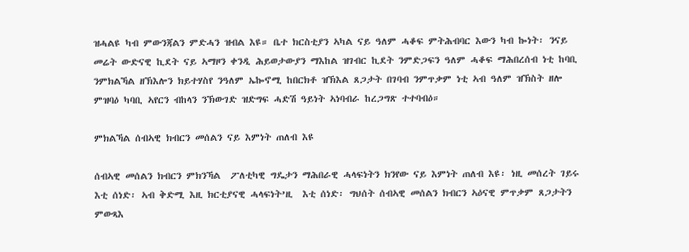ዝሓልዩ ካብ ምውንጃልን ምድሓን ዝብል እዩ። ቤተ ክርስቲያን ኣካል ናይ ዓለም ሓቆፍ ምትሕብባር እውን ካብ ኰነት፡ ንናይ መሬት ውድናዊ ኪደት ናይ ኣማዞን ቀንዲ ሕይወታውያን ማእከል ዝገብር ኪደት ንምድጋፍን ዓለም ሓቆፍ ማሕበረሰብ ነቲ ከባቢ ንምክልኻል ዘኽእሎን ክይተሃስየ ንዓለም ኤኰኖሚ ከበርክቶ ዝኽእል ጸጋታት በገባብ ንምጥቃም ነቲ ኣብ ዓለም ዝኽስት ዘሎ ምዝባዕ ካባቢ ኣየርን ብከላን ንኽውገድ ዝድግፍ ሓድሽ ዓይነት ኣነባብራ ከረጋግጽ ተተባብዕ።

ምክልኻል ሰብኣዊ ክብርን መሰልን ናይ እምነት ጠለብ እዩ

ሰብኣዊ መሰልን ክብርን ምክንኻል  ፖለቲካዊ ግዴታን ማሕበራዊ ሓላፍነትን ክንየው ናይ እምነት ጠለብ እዩ፡ ነዚ መሰረት ገይሩ እቲ ሰነድ፡ ኣብ ቅድሚ እዚ ክርቲያናዊ ሓላፍነት’ዚ  እቲ ሰነድ፡ ግህሰት ሰብኣዊ መሰልን ክብርን ኣዕናዊ ምጥቃም ጸጋታትን ምውጻእ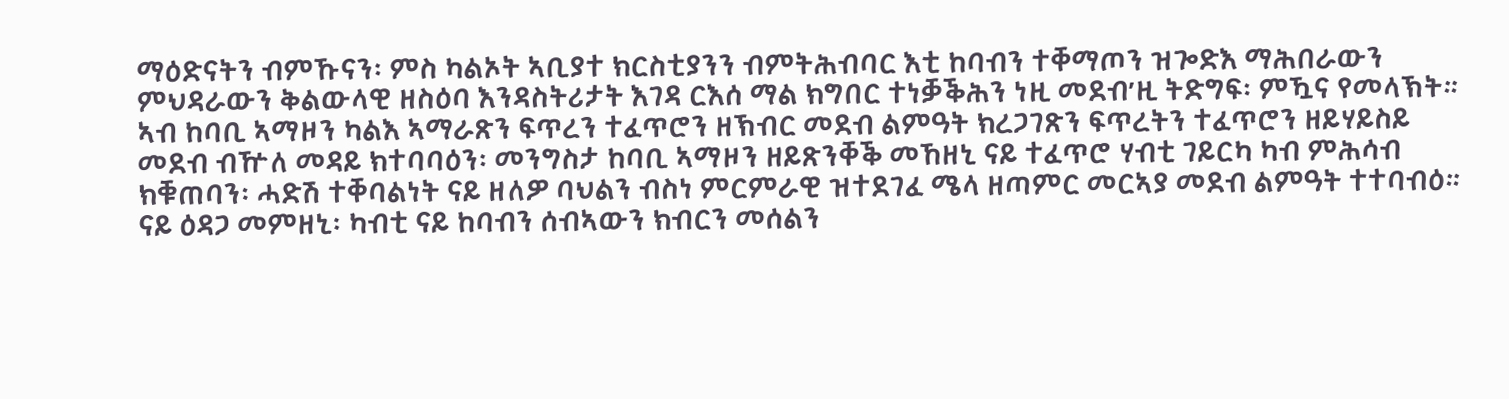ማዕድናትን ብምኹናን፡ ምስ ካልኦት ኣቢያተ ክርስቲያንን ብምትሕብባር እቲ ከባብን ተቐማጦን ዝጐድእ ማሕበራውን ምህዳራውን ቅልውላዊ ዘስዕባ እንዳስትሪታት እገዳ ርእሰ ማል ክግበር ተነቓቕሕን ነዚ መደብ’ዚ ትድግፍ፡ ምዃና የመላኽት። ኣብ ከባቢ ኣማዞን ካልእ ኣማራጽን ፍጥረን ተፈጥሮን ዘኽብር መደብ ልምዓት ክረጋገጽን ፍጥረትን ተፈጥሮን ዘይሃይስይ መደብ ብዅለ መዳይ ክተባባዕን፡ መንግስታ ከባቢ ኣማዞን ዘይጽንቐቕ መኸዘኒ ናይ ተፈጥሮ ሃብቲ ገይርካ ካብ ምሕሳብ ክቑጠባን፡ ሓድሽ ተቐባልነት ናይ ዘለዎ ባህልን ብስነ ምርምራዊ ዝተደገፈ ሜላ ዘጣምር መርኣያ መደብ ልምዓት ተተባብዕ። ናይ ዕዳጋ መምዘኒ፡ ካብቲ ናይ ከባብን ሰብኣውን ክብርን መሰልን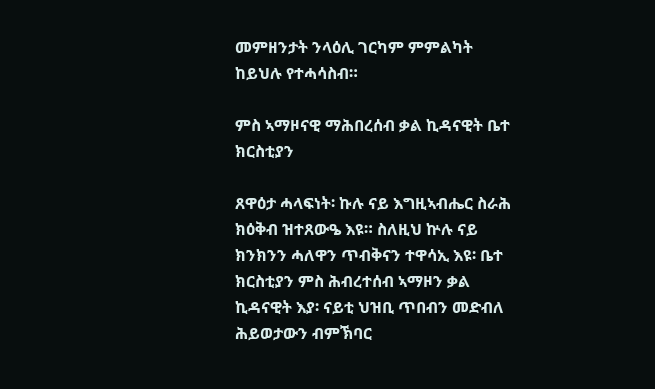መምዘንታት ንላዕሊ ገርካም ምምልካት ከይህሉ የተሓሳስብ።

ምስ ኣማዞናዊ ማሕበረሰብ ቃል ኪዳናዊት ቤተ ክርስቲያን

ጸዋዕታ ሓላፍነት፡ ኩሉ ናይ እግዚኣብሔር ስራሕ ክዕቅብ ዝተጸውዔ እዩ። ስለዚህ ኵሉ ናይ ክንክንን ሓለዋን ጥብቅናን ተዋሳኢ እዩ፡ ቤተ ክርስቲያን ምስ ሕብረተሰብ ኣማዞን ቃል ኪዳናዊት እያ፡ ናይቲ ህዝቢ ጥበብን መድብለ ሕይወታውን ብምኽባር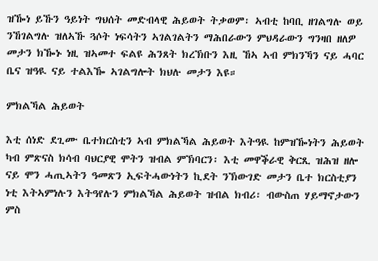ዝዀነ ይኹን ዓይነት ግህሰት መድብላዊ ሕይወት ትቃወም፡ ኣብቲ ከባቢ ዘገልግሉ ወይ ንኸገልግሉ ዝለኣኹ ጓሶት ነፍሳትን ኣገልገልትን ማሕበራውን ምህዳራውን ግንዛበ ዘለዎ መታን ክዀኑ ነዚ ዝኣመተ ፍልዩ ሕንጸት ክረኽቡን እዚ ኸኣ ኣብ ምክንኻን ናይ ሓባር ቤና ዝዓዪ ናይ ተልእዀ ኣገልግሎት ክህሉ መታን እዩ።

ምክልኻል ሕይወት

እቲ ሰነድ ደጊሙ ቤተክርስቲን ኣብ ምክልኻል ሕይወት እትዓዪ ከምዝዀነትን ሕይወት ካብ ምጽናስ ክሳብ ባህርያዊ ሞትን ዝብል ምኽባርን፡ እቲ መዋቕራዊ ቅርጺ ዝሕዝ ዘሎ ናይ ሞን ሓጢኣትን ዓመጽን ኢፍትሓውነትን ኪደት ንኽውገድ መታን ቤተ ክርስቲያን ነቲ እትኣምነሉን እትዓየሉን ምክልኻል ሕይወት ዝብል ክብሪ፡ ብውስጠ ሃይማኖታውን ምስ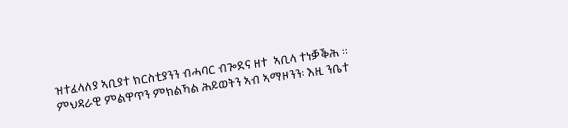ዝተፈላለያ ኣቢያተ ክርስቲያንን ብሓባር ብጐደና ዘተ  ኣቢላ ተነቓቕሕ ። ምህዳራዊ ምልዋጥን ምክልኻል ሕይወትን ኣብ ኣማዞንን፡ እዚ ንቤተ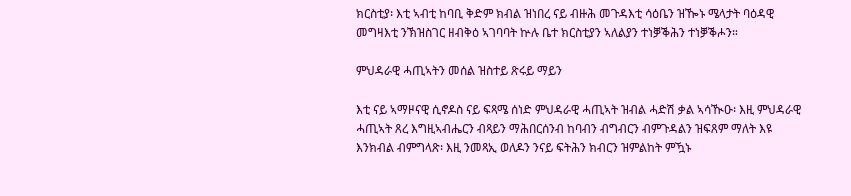ክርስቲያ፡ እቲ ኣብቲ ከባቢ ቅድም ክብል ዝነበረ ናይ ብዙሕ መጉዳእቲ ሳዕቤን ዝዀኑ ሜላታት ባዕዳዊ መግዛእቲ ንኽዝስገር ዘብቅዕ ኣገባባት ኵሉ ቤተ ክርስቲያን ኣለልያን ተነቓቕሕን ተነቓቕሖን።

ምህዳራዊ ሓጢኣትን መሰል ዝስተይ ጽሩይ ማይን

እቲ ናይ ኣማዞናዊ ሲኖዶስ ናይ ፍጻሜ ሰነድ ምህዳራዊ ሓጢኣት ዝብል ሓድሽ ቃል ኣሳዂዑ፡ እዚ ምህዳራዊ ሓጢኣት ጸረ እግዚኣብሔርን ብጻይን ማሕበርሰንብ ከባብን ብግብርን ብምጉዳልን ዝፍጸም ማለት እዩ እንክብል ብምግላጽ፡ እዚ ንመጻኢ ወለዶን ንናይ ፍትሕን ክብርን ዝምልከት ምዃኑ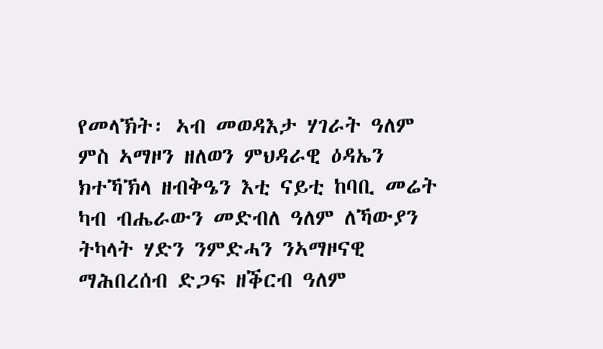የመላኽት፡ ኣብ መወዳእታ ሃገራት ዓለም ምስ ኣማዞን ዘለወን ምህዳራዊ ዕዳኤን ክተኻኽላ ዘብቅዔን እቲ ናይቲ ከባቢ መሬት ካብ ብሔራውን መድብለ ዓለም ለኻውያን ትካላት ሃድን ንምድሓን ንኣማዞናዊ ማሕበረሰብ ድጋፍ ዘቕርብ ዓለም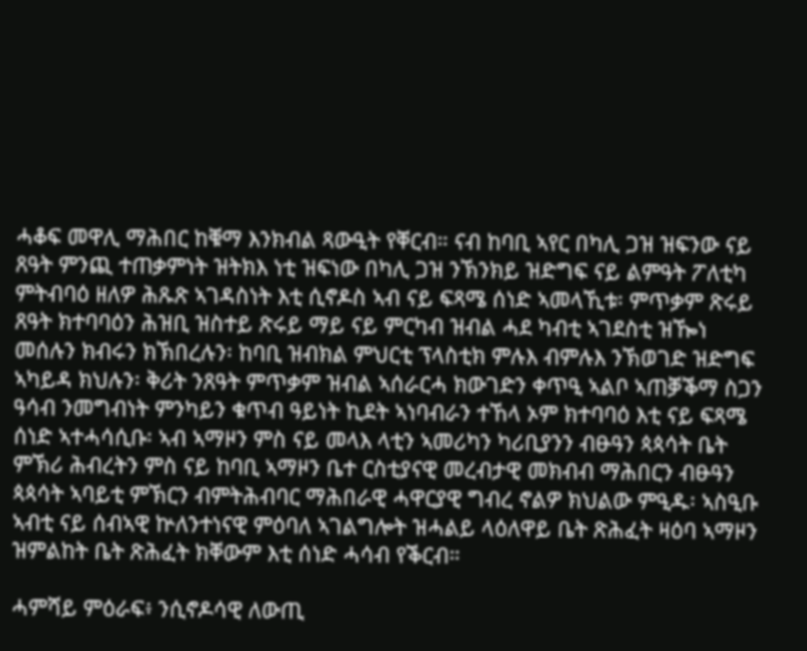ሓቆፍ መዋሊ ማሕበር ከቑማ እንክብል ጻውዒት የቐርብ። ናብ ከባቢ ኣየር በካሊ ጋዝ ዝፍንው ናይ ጸዓት ምንጪ ተጠቃምነት ዝትክእ ነቲ ዝፍነው በካሊ ጋዝ ንኽንክይ ዝድግፍ ናይ ልምዓት ፖለቲካ ምትብባዕ ዘለዎ ሕጹጽ ኣገዳስነት እቲ ሲኖዶስ ኣብ ናይ ፍጻሜ ሰነድ ኣመላኺቱ፡ ምጥቃም ጽሩይ ጸዓት ክተባባዕን ሕዝቢ ዝስተይ ጽሩይ ማይ ናይ ምርካብ ዝብል ሓደ ካብቲ ኣገደስቲ ዝዀነ መሰሉን ክብሩን ክኽበረሉን፡ ከባቢ ዝብክል ምህርቲ ፕላስቲክ ምሉእ ብምሉእ ንኽወገድ ዝድግፍ ኣካይዳ ክህሉን፡ ቅሪት ንጸዓት ምጥቃም ዝብል ኣሰራርሓ ክውገድን ቀጥዒ ኣልቦ ኣጠቓቕማ ስጋን ዓሳብ ንመግብነት ምንካይን ቁጥብ ዓይነት ኪደት ኣነባብራን ተኸላ ኦም ክተባባዕ እቲ ናይ ፍጻሜ ሰነድ ኣተሓሳሲቡ፡ ኣብ ኣማዞን ምስ ናይ መላእ ላቲን ኣመሪካን ካሪቢያንን ብፁዓን ጳጳሳት ቤት ምኽሪ ሕብረትን ምስ ናይ ከባቢ ኣማዞን ቤተ ርስቲያናዊ መረብታዊ መክብብ ማሕበርን ብፁዓን ጳጳሳት ኣባይቲ ምኽርን ብምትሕብባር ማሕበራዊ ሓዋርያዊ ግብረ ኖልዎ ክህልው ምዒዱ፡ ኣስዒቡ ኣብቲ ናይ ሰብኣዊ ኵለንተነናዊ ምዕባለ ኣገልግሎት ዝሓልይ ላዕለዋይ ቤት ጽሕፈት ዛዕባ ኣማዞን ዝምልከት ቤት ጽሕፈት ክቐውም እቲ ሰነድ ሓሳብ የቕርብ።

ሓምሻይ ምዕራፍ፥ ንሲኖዶሳዊ ለውጢ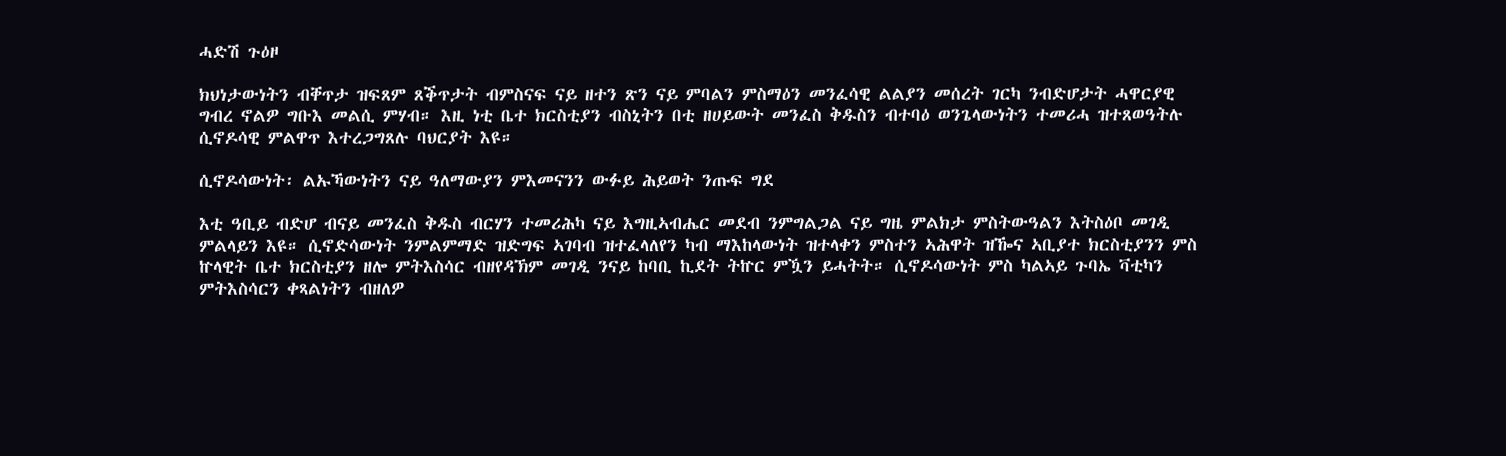ሓድሽ ጉዕዞ

ክህነታውነትን ብቐጥታ ዝፍጸም ጸቕጥታት ብምስናፍ ናይ ዘተን ጽን ናይ ምባልን ምስማዕን መንፈሳዊ ልልያን መሰረት ገርካ ንብድሆታት ሓዋርያዊ ግብረ ኖልዎ ግቡእ መልሲ ምሃብ። እዚ ነቲ ቤተ ክርስቲያን ብስኒትን በቲ ዘሀይውት መንፈስ ቅዱስን ብተባዕ ወንጌላውነትን ተመሪሓ ዝተጸወዓትሉ ሲኖዶሳዊ ምልዋጥ እተረጋግጸሉ ባህርያት እዩ።

ሲኖዶሳውነት፡ ልኡኻውነትን ናይ ዓለማውያን ምእመናንን ውፉይ ሕይወት ንጡፍ ግደ

እቲ ዓቢይ ብድሆ ብናይ መንፈስ ቅዱስ ብርሃን ተመሪሕካ ናይ እግዚኣብሔር መደብ ንምግልጋል ናይ ግዜ ምልክታ ምስትውዓልን እትስዕቦ መገዲ ምልላይን እዩ። ሲኖድሳውነት ንምልምማድ ዝድግፍ ኣገባብ ዝተፈላለየን ካብ ማእከላውነት ዝተላቀን ምስተን ኣሕዋት ዝዀና ኣቢያተ ክርስቲያንን ምስ ኵላዊት ቤተ ክርስቲያን ዘሎ ምትእስሳር ብዘየዳኽም መገዲ ንናይ ከባቢ ኪደት ትኵር ምዃን ይሓትት። ሲኖዶሳውነት ምስ ካልኣይ ጉባኤ ቫቲካን ምትእስሳርን ቀጻልነትን ብዘለዎ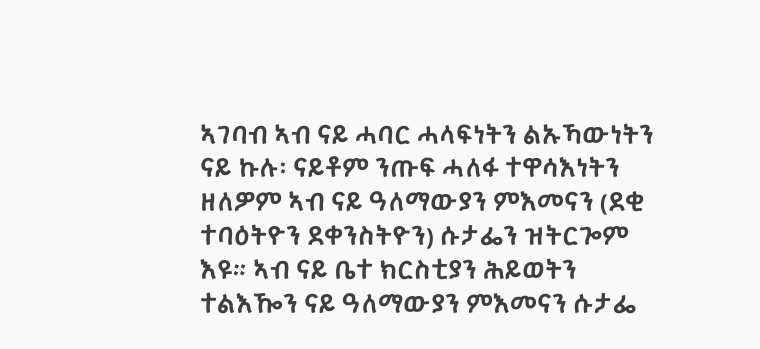ኣገባብ ኣብ ናይ ሓባር ሓላፍነትን ልኡኻውነትን ናይ ኩሉ፡ ናይቶም ንጡፍ ሓለፋ ተዋሳእነትን ዘለዎም ኣብ ናይ ዓለማውያን ምእመናን (ደቂ ተባዕትዮን ደቀንስትዮን) ሱታፌን ዝትርጐም እዩ። ኣብ ናይ ቤተ ክርስቲያን ሕይወትን ተልእዀን ናይ ዓለማውያን ምእመናን ሱታፌ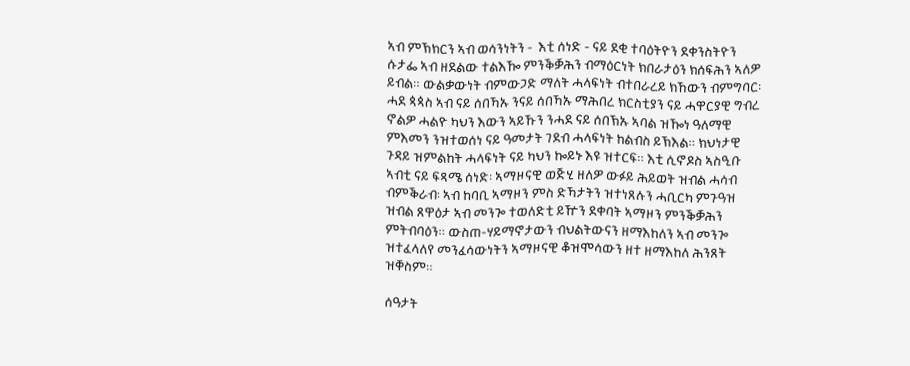ኣብ ምኽክርን ኣብ ወሳንነትን -  እቲ ሰነድ - ናይ ደቂ ተባዕትዮን ደቀንስትዮን  ሱታፌ ኣብ ዘደልው ተልእዀ ምንቕቓሕን ብማዕርነት ክበራታዕን ክሰፍሕን ኣለዎ ይብል። ውልቃውነት ብምውጋድ ማለት ሓላፍነት ብተበራረይ ክኸውን ብምግባር፡ ሓደ ጳጳስ ኣብ ናይ ሰበኻኡ ንናይ ሰበኻኡ ማሕበረ ክርስቲያን ናይ ሓዋርያዊ ግብረ ኖልዎ ሓልዮ ካህን እውን ኣይኹን ንሓደ ናይ ሰበኽኡ ኣባል ዝዀነ ዓለማዊ ምእመን ንዝተወሰነ ናይ ዓመታት ገደብ ሓላፍነት ከልብስ ይኽእል። ክህነታዊ ጉዳይ ዝምልከት ሓላፍነት ናይ ካህን ኰይኑ እዩ ዝተርፍ። እቲ ሲኖዶስ ኣስዒቡ ኣብቲ ናይ ፍጻሜ ሰነድ፡ ኣማዞናዊ ወጅሂ ዘለዎ ውፉይ ሕይወት ዝብል ሓሳብ ብምቕራብ፡ ኣብ ከባቢ ኣማዞን ምስ ድኻታትን ዝተነጸሉን ሓቢርካ ምጉዓዝ ዝብል ጸዋዕታ ኣብ መንጐ ተወለድቲ ይዅን ደቀባት ኣማዞን ምንቕቓሕን ምትብባዕን። ውስጠ-ሃይማኖታውን ብህልትውናን ዘማእከለን ኣብ መንጐ ዝተፈላለየ መንፈሳውነትን ኣማዞናዊ ቆዝሞሳውን ዘተ ዘማእከለ ሕንጸት ዝቐስም።

ሰዓታት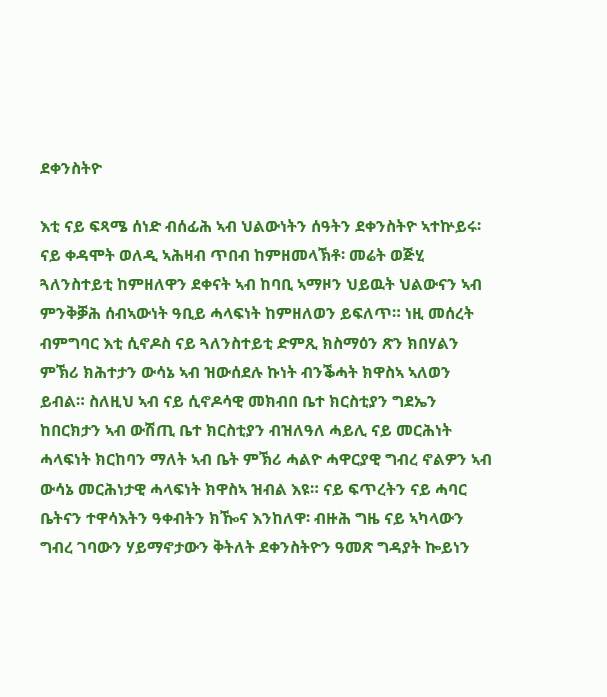ደቀንስትዮ

እቲ ናይ ፍጻሜ ሰነድ ብሰፊሕ ኣብ ህልውነትን ሰዓትን ደቀንስትዮ ኣተኵይሩ፡ ናይ ቀዳሞት ወለዲ ኣሕዛብ ጥበብ ከምዘመላኽቶ፡ መሬት ወጅሂ ጓለንስተይቲ ከምዘለዋን ደቀናት ኣብ ከባቢ ኣማዞን ህይዉት ህልውናን ኣብ ምንቅቓሕ ሰብኣውነት ዓቢይ ሓላፍነት ከምዘለወን ይፍለጥ። ነዚ መሰረት ብምግባር እቲ ሲኖዶስ ናይ ጓለንስተይቲ ድምጺ ክስማዕን ጽን ክበሃልን ምኽሪ ክሕተታን ውሳኔ ኣብ ዝውሰደሉ ኩነት ብንቕሓት ክዋስኣ ኣለወን ይብል። ስለዚህ ኣብ ናይ ሲኖዶሳዊ መክብበ ቤተ ክርስቲያን ግደኤን ከበርክታን ኣብ ውሽጢ ቤተ ክርስቲያን ብዝለዓለ ሓይሊ ናይ መርሕነት ሓላፍነት ክርከባን ማለት ኣብ ቤት ምኽሪ ሓልዮ ሓዋርያዊ ግብረ ኖልዎን ኣብ ውሳኔ መርሕነታዊ ሓላፍነት ክዋስኣ ዝብል እዩ። ናይ ፍጥረትን ናይ ሓባር ቤትናን ተዋሳእትን ዓቀብትን ክዀና እንከለዋ፡ ብዙሕ ግዜ ናይ ኣካላውን ግብረ ገባውን ሃይማኖታውን ቅትለት ደቀንስትዮን ዓመጽ ግዳያት ኰይነን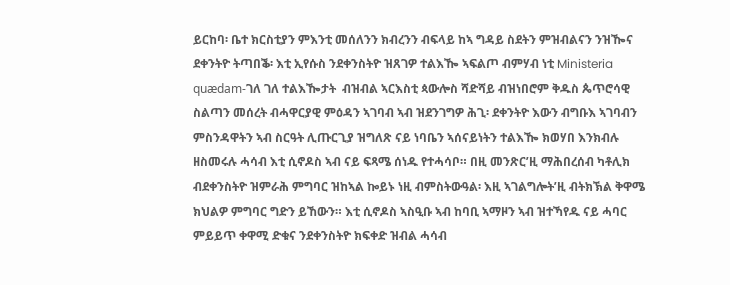ይርከባ፡ ቤተ ክርስቲያን ምእንቲ መሰለንን ክብረንን ብፍላይ ከኣ ግዳይ ስደትን ምዝብልናን ንዝዀና ደቀንትዮ ትጣበቕ፡ እቲ ኢየሱስ ንደቀንስትዮ ዝጸገዎ ተልእዀ ኣፍልጦ ብምሃብ ነቲ Ministeria quædam-ገለ ገለ ተልእዀታት  ብዝብል ኣርእስቲ ጳውሎስ ሻድሻይ ብዝነበሮም ቅዱስ ጴጥሮሳዊ ስልጣን መሰረት ብሓዋርያዊ ምዕዳን ኣገባብ ኣብ ዝደንገግዎ ሕጊ፡ ደቀንትዮ እውን ብግቡእ ኣገባብን ምስንዳዋትን ኣብ ስርዓት ሊጡርጊያ ዝግለጽ ናይ ነባቤን ኣሰናይነትን ተልእዀ ክወሃበ እንክብሉ ዘስመሩሉ ሓሳብ እቲ ሲኖዶስ ኣብ ናይ ፍጻሜ ሰነዱ የተሓሳቦ። በዚ መንጽር’ዚ ማሕበረሰብ ካቶሊክ ብደቀንስትዮ ዝምራሕ ምግባር ዝከኣል ኰይኑ ነዚ ብምስትውዓል፡ እዚ ኣገልግሎት’ዚ ብትክኽል ቅዋሜ ክህልዎ ምግባር ግድን ይኸውን። እቲ ሲኖዶስ ኣስዒቡ ኣብ ከባቢ ኣማዞን ኣብ ዝተኻየዱ ናይ ሓባር ምይይጥ ቀዋሚ ድቁና ንደቀንስትዮ ክፍቀድ ዝብል ሓሳብ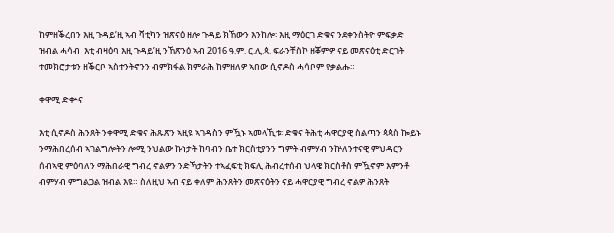ከምዘቕረበን እዚ ጉዳይ’ዚ ኣብ ቫቲካን ዝጽናዕ ዘሎ ጉዳይ ክኸውን እንከሎ፡ እዚ ማዕርገ ድቁና ንደቀንስትዮ ምፍቃድ ዝብል ሓሳብ  እቲ ብዛዕባ እዚ ጉዳይ’ዚ ንኸጽንዕ ኣብ 2016 ዓ.ም. ር.ሊ.ጳ. ፍራንቸስኮ ዘቖምዎ ናይ መጽናዕቲ ድርገት ተመክሮታቱን ዘቕርቦ ኣስተንትኖንን ብምክፋል ክምራሕ ከምዘለዎ ኣበው ሲኖዶስ ሓሳቦም የቃልሑ።

ቀዋሚ ድቍና

እቲ ሲኖዶስ ሕንጸት ንቀዋሚ ድቁና ሕጹጽን ኣዚዩ ኣገዳስን ምዃኑ ኣመላኺቱ፡ ድቁና ትሕቲ ሓዋርያዊ ስልጣን ጳጳስ ኰይኑ ንማሕበረሰብ ኣገልግሎትን ሎሚ ንህልው ኩነታት ከባብን ቤተ ክርስቲያንን ግምት ብምሃብ ንኵለንተናዊ ምህዳርን ሰብኣዊ ምዕባለን ማሕበራዊ ግብረ ኖልዎን ንድኻታትን ተኣፈፍቲ ክፍሊ ሕብረተሰብ ህላዌ ክርስቶስ ምዃኖም እምንቶ ብምሃብ ምግልጋል ዝብል እዩ። ስለዚህ ኣብ ናይ ቀለም ሕንጸትን መጽናዕትን ናይ ሓዋርያዊ ግብረ ኖልዎ ሕንጸት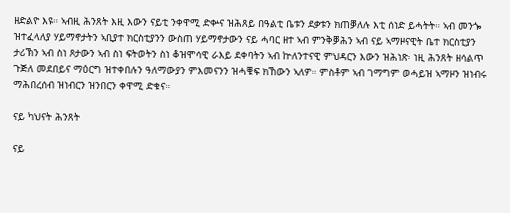ዘድልዮ እዩ። ኣብዚ ሕንጸት እዚ እውን ናይቲ ንቀዋሚ ድቍና ዝሕጸይ በዓልቲ ቤቱን ደቃቱን ክጠቓለሉ እቲ ሰነድ ይሓትት። ኣብ መንጐ ዝተፈላለያ ሃይማኖታትን ኣቢያተ ክርስቲያንን ውስጠ ሃይማኖታውን ናይ ሓባር ዘተ ኣብ ምንቅቓሕን ኣብ ናይ ኣማዞናዊት ቤተ ክርስቲያን ታሪኽን ኣብ ስነ ጾታውን ኣብ ስነ ፍትወትን ስነ ቆዝሞሳዊ ራእይ ደቀባትን ኣብ ኵለንተናዊ ምህዳርን እውን ዝሕነጽ፡ ነዚ ሕንጸት ዘሳልጥ ጉጅለ መደበይና ማዕርግ ዝተቀበሉን ዓለማውያን ምእመናንን ዝሓቑፍ ክኸውን ኣለዎ። ምስቶም ኣብ ገማግም ወሓይዝ ኣማዞን ዝነብሩ ማሕበረሰብ ዝነብርን ዝንበርን ቀዋሚ ድቁና።

ናይ ካህናት ሕንጸት

ናይ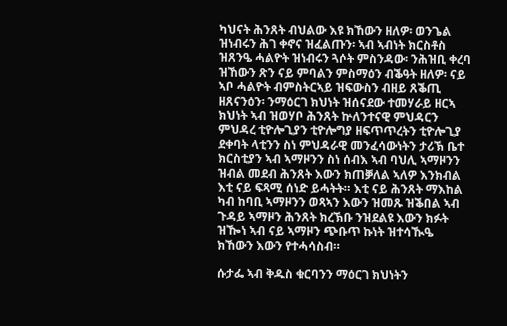ካህናት ሕንጸት ብህልው እዩ ክኸውን ዘለዎ፡ ወንጌል ዝነብሩን ሕገ ቀኖና ዝፈልጡን፡ ኣብ ኣብነት ክርስቶስ ዝጸንዔ ሓልዮት ዝነብሩን ጓሶት ምስንዳው፡ ንሕዝቢ ቀረባ ዝኸውን ጽን ናይ ምባልን ምስማዕን ብቕዓት ዘለዎ፡ ናይ ኣቦ ሓልዮት ብምስትርኣይ ዝፍውስን ብዘይ ጸቕጢ ዘጸናንዕን፡ ንማዕርገ ክህነት ዝሰናደው ተመሃራይ ዘርኣ ክህነት ኣብ ዝወሃቦ ሕንጸት ኵለንተናዊ ምህዳርን ምህዳረ ቲዮሎጊያን ቲዮሎግያ ዘፍጥጥረትን ቲዮሎጊያ ደቀባት ላቲንን ስነ ምህዳራዊ መንፈሳውነትን ታሪኽ ቤተ ክርስቲያን ኣብ ኣማዞንን ስነ ሰብእ ኣብ ባህሊ ኣማዞንን ዝብል መደብ ሕንጸት እውን ክጠቓለል ኣለዎ እንክብል እቲ ናይ ፍጻሚ ሰነድ ይሓትት። እቲ ናይ ሕንጸት ማእከል ካብ ከባቢ ኣማዞንን ወጻኣን እውን ዝመጹ ዝቕበል ኣብ ጉዳይ ኣማዞን ሕንጸት ክረኽቡ ንዝደልዩ እውን ክፉት ዝዀነ ኣብ ናይ ኣማዞን ጭቡጥ ኩነት ዝተሳዂዔ ክኸውን እውን የተሓሳስብ።

ሱታፌ ኣብ ቅዱስ ቁርባንን ማዕርገ ክህነትን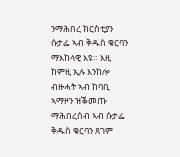ንማሕበረ ክርስቲያን ሱታፌ ኣብ ቅዱስ ቁርባን ማእከላዊ እዩ። እዚ ከምዚ ኢሉ እንከሎ ብዙሓት ኣብ ከባቢ ኣማዞን ዝቕመጡ ማሕበረሰብ ኣብ ሱታፌ ቅዱስ ቁርባን ጸገም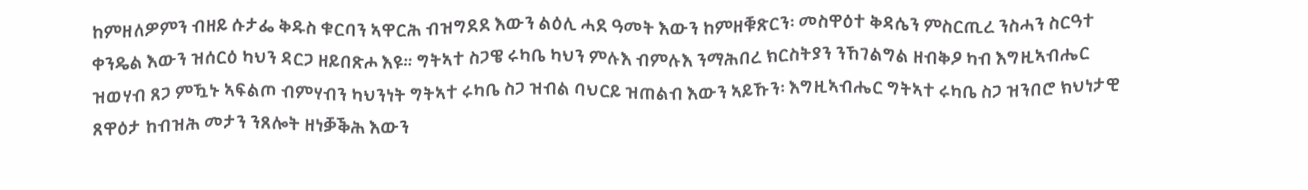ከምዘለዎምን ብዘይ ሱታፌ ቅዱስ ቁርባን ኣዋርሕ ብዝግደደ እውን ልዕሊ ሓደ ዓመት እውን ከምዘቑጽርን፡ መስዋዕተ ቅዳሴን ምስርጢረ ንስሓን ስርዓተ ቀንዴል እውን ዝሰርዕ ካህን ዳርጋ ዘይበጽሖ እዩ። ግትኣተ ስጋዌ ሩካቤ ካህን ምሉእ ብምሉእ ንማሕበረ ክርስትያን ንኸገልግል ዘብቅዖ ካብ እግዚኣብሔር ዝወሃብ ጸጋ ምዃኑ ኣፍልጦ ብምሃብን ካህንነት ግትኣተ ሩካቤ ስጋ ዝብል ባህርይ ዝጠልብ እውን ኣይኹን፡ እግዚኣብሔር ግትኣተ ሩካቤ ስጋ ዝንበሮ ክህነታዊ ጸዋዕታ ከብዝሕ መታን ንጸሎት ዘነቓቕሕ እውን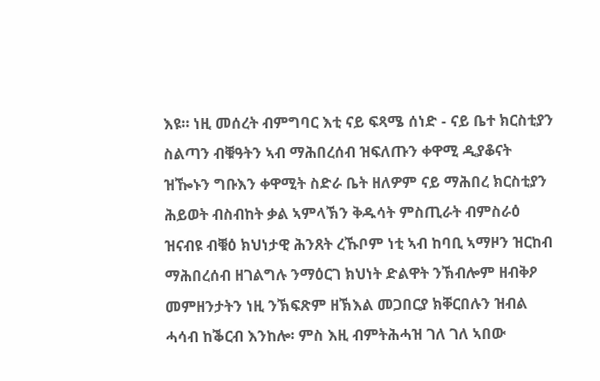እዩ። ነዚ መሰረት ብምግባር እቲ ናይ ፍጻሜ ሰነድ - ናይ ቤተ ክርስቲያን ስልጣን ብቑዓትን ኣብ ማሕበረሰብ ዝፍለጡን ቀዋሚ ዲያቆናት ዝዀኑን ግቡእን ቀዋሚት ስድራ ቤት ዘለዎም ናይ ማሕበረ ክርስቲያን ሕይወት ብስብከት ቃል ኣምላኽን ቅዱሳት ምስጢራት ብምስራዕ  ዝናብዩ ብቑዕ ክህነታዊ ሕንጸት ረኹቦም ነቲ ኣብ ከባቢ ኣማዞን ዝርከብ ማሕበረሰብ ዘገልግሉ ንማዕርገ ክህነት ድልዋት ንኽብሎም ዘብቅዖ መምዘንታትን ነዚ ንኽፍጽም ዘኽእል መጋበርያ ክቐርበሉን ዝብል ሓሳብ ከቕርብ እንከሎ፡ ምስ እዚ ብምትሕሓዝ ገለ ገለ ኣበው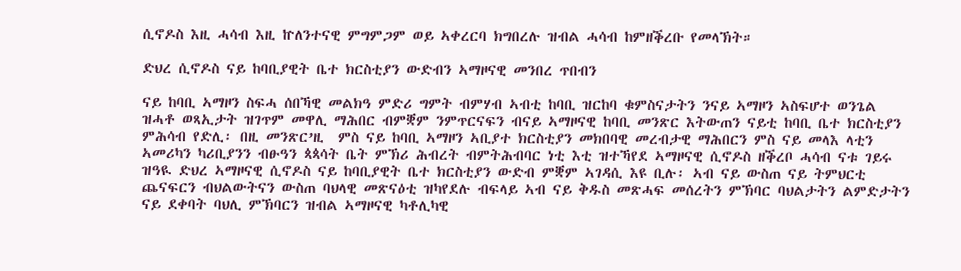ሲኖዶስ እዚ ሓሳብ እዚ ኵለንተናዊ ምግምጋም ወይ ኣቀረርባ ክግበረሉ ዝብል ሓሳብ ከምዘቕረቡ የመላኽት።

ድህረ ሲኖዶስ ናይ ከባቢያዊት ቤተ ክርስቲያን ውድብን ኣማዞናዊ መንበረ ጥበብን

ናይ ከባቢ ኣማዞን ስፍሓ ሰበኻዊ መልክዓ ምድሪ ግምት ብምሃብ ኣብቲ ከባቢ ዝርከባ ቁምስናታትን ንናይ ኣማዞን ኣስፍሆተ ወንጌል ዝሓቶ ወጻኢታት ዝገጥም መዋሊ ማሕበር ብምቛም ንምጥርናፍን ብናይ ኣማዞናዊ ከባቢ መንጽር እትውጠን ናይቲ ከባቢ ቤተ ክርስቲያን ምሕሳብ የድሊ፡ በዚ መንጽር’ዚ  ምስ ናይ ከባቢ ኣማዞን ኣቢያተ ክርስቲያን መክበባዊ መረብታዊ ማሕበርን ምስ ናይ መላእ ላቲን ኣመሪካን ካሪቢያንን ብፁዓን ጳጳሳት ቤት ምኽሪ ሕብረት ብምትሕብባር ነቲ እቲ ዝተኻየደ ኣማዞናዊ ሲኖዶስ ዘቕረቦ ሓሳብ ናቱ ገይሩ ዝዓዪ ድህረ ኣማዞናዊ ሲኖዶስ ናይ ከባቢያዊት ቤተ ክርስቲያን ውድብ ምቛም ኣገዳሲ እዩ ቢሉ፡ ኣብ ናይ ውስጠ ናይ ትምህርቲ ጨናፍርን ብህልውትናን ውስጠ ባህላዊ መጽናዕቲ ዝካየደሉ ብፍላይ ኣብ ናይ ቅዱስ መጽሓፍ መሰረትን ምኽባር ባህልታትን ልምድታትን ናይ ደቀባት ባህሊ ምኽባርን ዝብል ኣማዞናዊ ካቶሊካዊ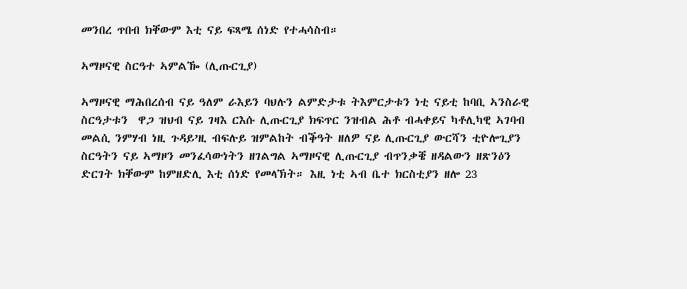መንበረ ጥበብ ክቐውም እቲ ናይ ፍጻሜ ሰነድ የተሓሳስብ።

ኣማዞናዊ ስርዓተ ኣምልዀ (ሊጡርጊያ)

ኣማዞናዊ ማሕበረሰብ ናይ ዓለም ራእይን ባህሉን ልምድታቱ ትእምርታቱን ነቲ ናይቲ ከባቢ ኣንስራዊ ስርዓታቱን  ዋጋ ዝህብ ናይ ገዛእ ርእሱ ሊጡርጊያ ክፍጥር ንዝብል ሕቶ ብሓቀይና ካቶሊካዊ ኣገባብ መልሲ ንምሃብ ነዚ ጉዳይ’ዚ ብፍሉይ ዝምልከት ብቕዓት ዘለዎ ናይ ሊጡርጊያ ውርሻን ቲዮሎጊያን ስርዓትን ናይ ኣማዞን መንፈሳውነትን ዘገልግል ኣማዞናዊ ሊጡርጊያ ብጥንቃቔ ዘዳልውን ዘጽንዕን ድርገት ክቐውም ከምዘድሊ እቲ ሰነድ የመላኽት። እዚ ነቲ ኣብ ቤተ ክርስቲያን ዘሎ 23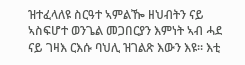ዝተፈላለዩ ስርዓተ ኣምልዀ ዘህብትን ናይ ኣስፍሆተ ወንጌል መጋበርያን እምነት ኣብ ሓደ ናይ ገዛእ ርእሱ ባህሊ ዝገልጽ እውን እዩ። እቲ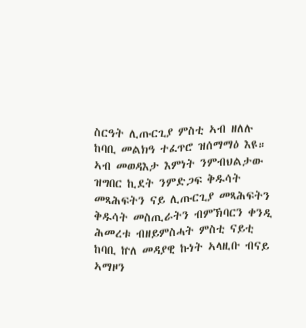ስርዓት ሊጡርጊያ ምስቲ ኣብ ዘለሉ ከባቢ መልክዓ ተፈጥሮ ዝሰማማዕ እዩ። ኣብ መወዳእታ እምነት ንምብህልታው ዝግበር ኪደት ንምድጋፍ ቅዱሳት መጻሕፍትን ናይ ሊጡርጊያ መጻሕፍትን ቅዱሳት መስጢራትን ብምኽባርን ቀንዲ ሕመረቱ ብዘይምስሓት ምስቲ ናይቲ ከባቢ ኵለ መዳያዊ ኩነት ኣላዚቡ ብናይ ኣማዞን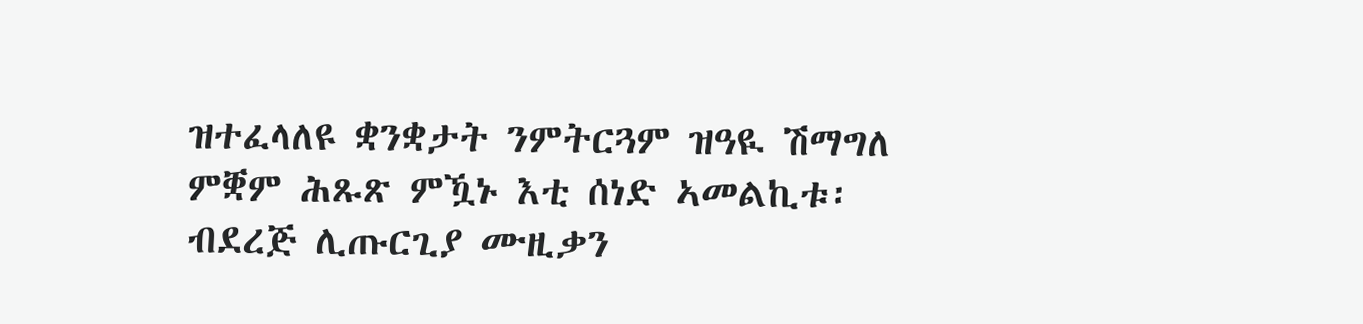ዝተፈላለዩ ቋንቋታት ንምትርጓም ዝዓዪ ሽማግለ ምቛም ሕጹጽ ምዃኑ እቲ ሰነድ ኣመልኪቱ፡ ብደረጅ ሊጡርጊያ ሙዚቃን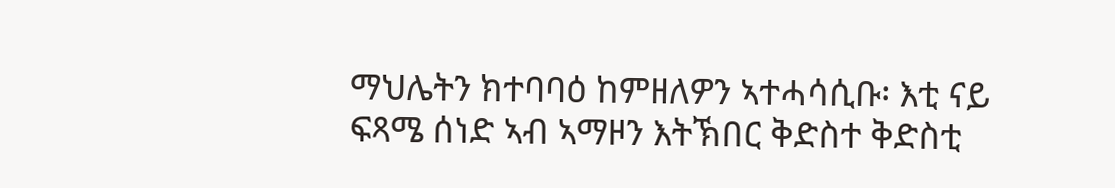ማህሌትን ክተባባዕ ከምዘለዎን ኣተሓሳሲቡ፡ እቲ ናይ ፍጻሜ ሰነድ ኣብ ኣማዞን እትኽበር ቅድስተ ቅድስቲ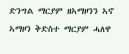ድንግል ማርያም ዘኣማዞንን ኣኖ ኣማዞን ቅድስተ ማርያም ሓለዋ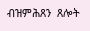ብዝምሕጸን  ጸሎት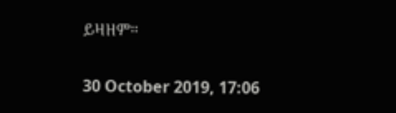ይዛዘም።

30 October 2019, 17:06